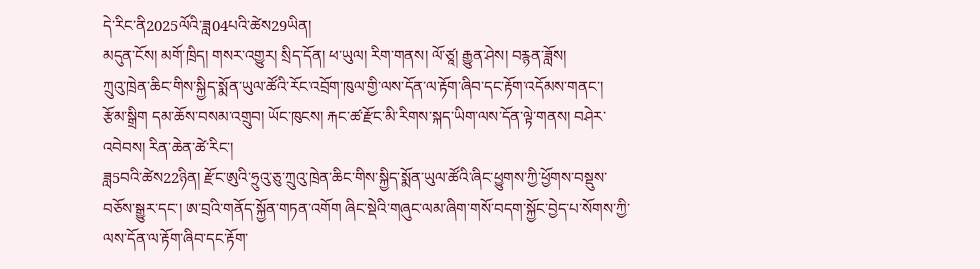དེ་རིང་ནི2025ལོའི་ཟླ04པའི་ཚེས29ཡིན།
མདུན་ངོས། མགོ་ཁྲིད། གསར་འགྱུར། སྲིད་དོན། ཕ་ཡུལ། རིག་གནས། ལོ་ཙཱ། རྒྱུན་ཤེས། བརྙན་ཟློས།
ཀྲུའུ་ཁྲེན་ཆིང་གིས་སྐྱིད་སྨོན་ཡུལ་ཚོའི་རོང་འབྲོག་ཁུལ་གྱི་ལས་དོན་ལ་རྟོག་ཞིབ་དང་རྟོག་འདོམས་གནང་།
རྩོམ་སྒྲིག དམ་ཆོས་བསམ་འགྲུབ། ཡོང་ཁུངས། རྐང་ཚ་རྫོང་མི་རིགས་སྐད་ཡིག་ལས་དོན་ལྟེ་གནས། བཤེར་འབེབས། རིན་ཆེན་ཚེ་རིང་།
ཟླ5བའི་ཚེས22ཉིན། རྫོང་ཨུའི་ཧྲུའུ་ཅུ་ཀྲུའུ་ཁྲེན་ཆིང་གིས་སྐྱིད་སྨོན་ཡུལ་ཚོའི་ཞིང་ཕྱུགས་ཀྱི་ཕྱོགས་བསྡུས་བཅོས་སྒྱུར་དང་། ཨ་བྲའི་གནོད་སྐྱོན་གཏན་འགོག ཞིང་སྡེའི་གཞུང་ལམ་ཞིག་གསོ་བདག་སྐྱོང་བྱེད་པ་སོགས་ཀྱི་ལས་དོན་ལ་རྟོག་ཞིབ་དང་རྟོག་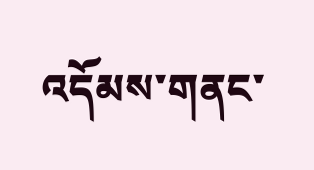འདོམས་གནང་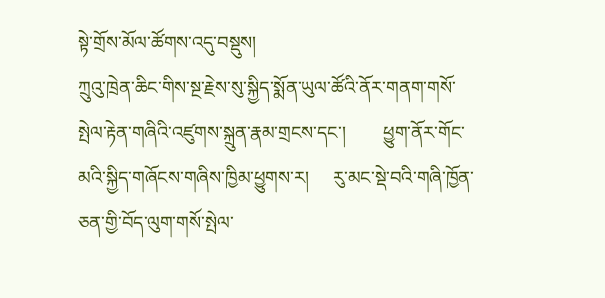སྟེ་གྲོས་མོལ་ཚོགས་འདུ་བསྡུས།
ཀྲུའུ་ཁྲེན་ཆིང་གིས་སྔ་རྗེས་སུ་སྐྱིད་སྨོན་ཡུལ་ཚོའི་ནོར་གནག་གསོ་སྤེལ་རྟེན་གཞིའི་འཛུགས་སྐྲུན་རྣམ་གྲངས་དང་།        ཕྱུག་ནོར་གོང་མའི་སྐྱིད་གཞོངས་གཞིས་ཁྱིམ་ཕྱུགས་ར།     རུ་མང་སྡེ་བའི་གཞི་ཁྱོན་ཅན་གྱི་བོད་ལུག་གསོ་སྤེལ་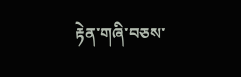རྟེན་གཞི་བཅས་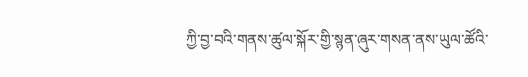ཀྱི་བྱ་བའི་གནས་ཚུལ་སྐོར་གྱི་སྙན་ཞུར་གསན་ནས་ཡུལ་ཚོའི་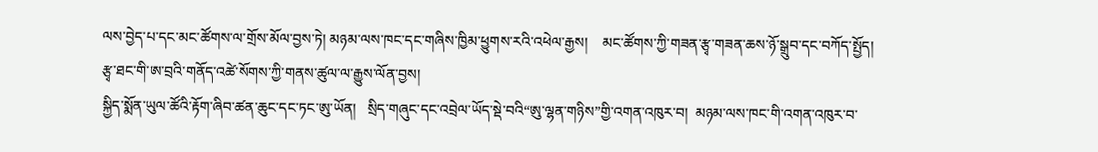ལས་བྱེད་པ་དང་མང་ཚོགས་ལ་གྲོས་མོལ་བྱས་ཏེ། མཉམ་ལས་ཁང་དང་གཞིས་ཁྱིམ་ཕྱུགས་རའི་འཕེལ་རྒྱས།    མང་ཚོགས་ཀྱི་གཟན་རྩྭ་གཟན་ཆས་ཉོ་སྒྲུབ་དང་བཀོད་སྤྱོད།  རྩྭ་ཐང་གི་ཨ་བྲའི་གནོད་འཚེ་སོགས་ཀྱི་གནས་ཚུལ་ལ་རྒྱུས་ལོན་བྱས།
སྐྱིད་སྨོན་ཡུལ་ཚོའི་རྟོག་ཞིབ་ཚན་ཆུང་དང་ཏང་ཨུ་ཡོན།   སྲིད་གཞུང་དང་འབྲེལ་ཡོད་སྡེ་བའི“ཨུ་ལྷན་གཉིས”གྱི་འགན་འཁུར་བ།  མཉམ་ལས་ཁང་གི་འགན་འཁུར་བ་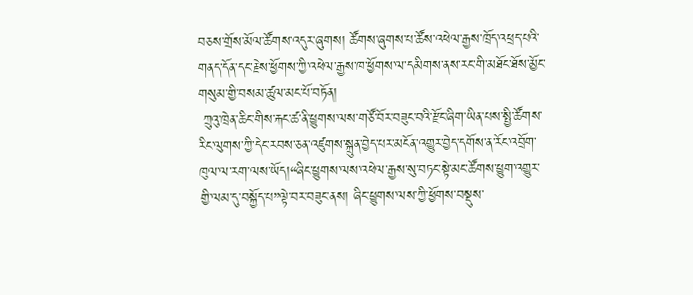བཅས་གྲོས་མོལ་ཚོགས་འདུར་ཞུགས། ཚོགས་ཞུགས་པ་ཚོས་འཕེལ་རྒྱས་ཁྲོད་འཕྲད་པའི་གནད་དོན་དང་རྗེས་ཕྱོགས་ཀྱི་འཕེལ་རྒྱས་ཁ་ཕྱོགས་ལ་དམིགས་ནས་རང་གི་མཐོང་ཐོས་མྱོང་གསུམ་གྱི་བསམ་ཚུལ་མང་པོ་བཏོན།
 ཀྲུའུ་ཁྲེན་ཆིང་གིས་རྐང་ཚ་ནི་ཕྱུགས་ལས་གཙོ་བོར་བཟུང་བའི་རྫོང་ཞིག་ཡིན་པས་སྤྱི་ཚོགས་རིང་ལུགས་ཀྱི་དེང་རབས་ཅན་འཛུགས་སྐྲུན་བྱེད་པར་མངོན་འགྱུར་བྱེད་དགོས་ན་རོང་འབྲོག་ཁུལ་ལ་རག་ལས་ཡོད།“ཞིང་ཕྱུགས་ལས་འཕེལ་རྒྱས་སུ་བཏང་སྟེ་མང་ཚོགས་ཕྱུག་འགྱུར་གྱི་ལམ་དུ་བསྐྱོད་པ”ལྟེ་བར་བཟུང་ནས། ཞིང་ཕྱུགས་ལས་ཀྱི་ཕྱོགས་བསྡུས་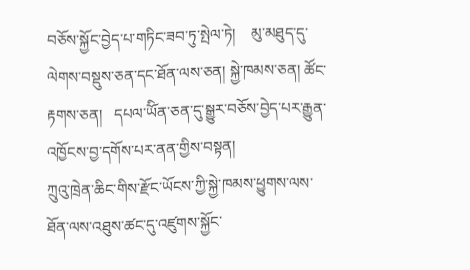བཅོས་སྐྱོང་བྱེད་པ་གཏིང་ཟབ་ཏུ་སྤེལ་ཏེ།    མུ་མཐུད་དུ་ལེགས་བསྡུས་ཅན་དང་ཐོན་ལས་ཅན། སྐྱེ་ཁམས་ཅན། ཚོང་རྟགས་ཅན།   དཔལ་ཡོིན་ཅན་དུ་སྒྱུར་བཅོས་བྱེད་པར་རྒྱུན་འཁྱོངས་བྱ་དགོས་པར་ནན་གྱིས་བསྟན།
ཀྲུའུ་ཁྲེན་ཆིང་གིས་རྫོང་ཡོངས་ཀྱི་སྐྱེ་ཁམས་ཕྱུགས་ལས་ཐོན་ལས་འཐུས་ཚང་དུ་འཛུགས་སྐྱོང་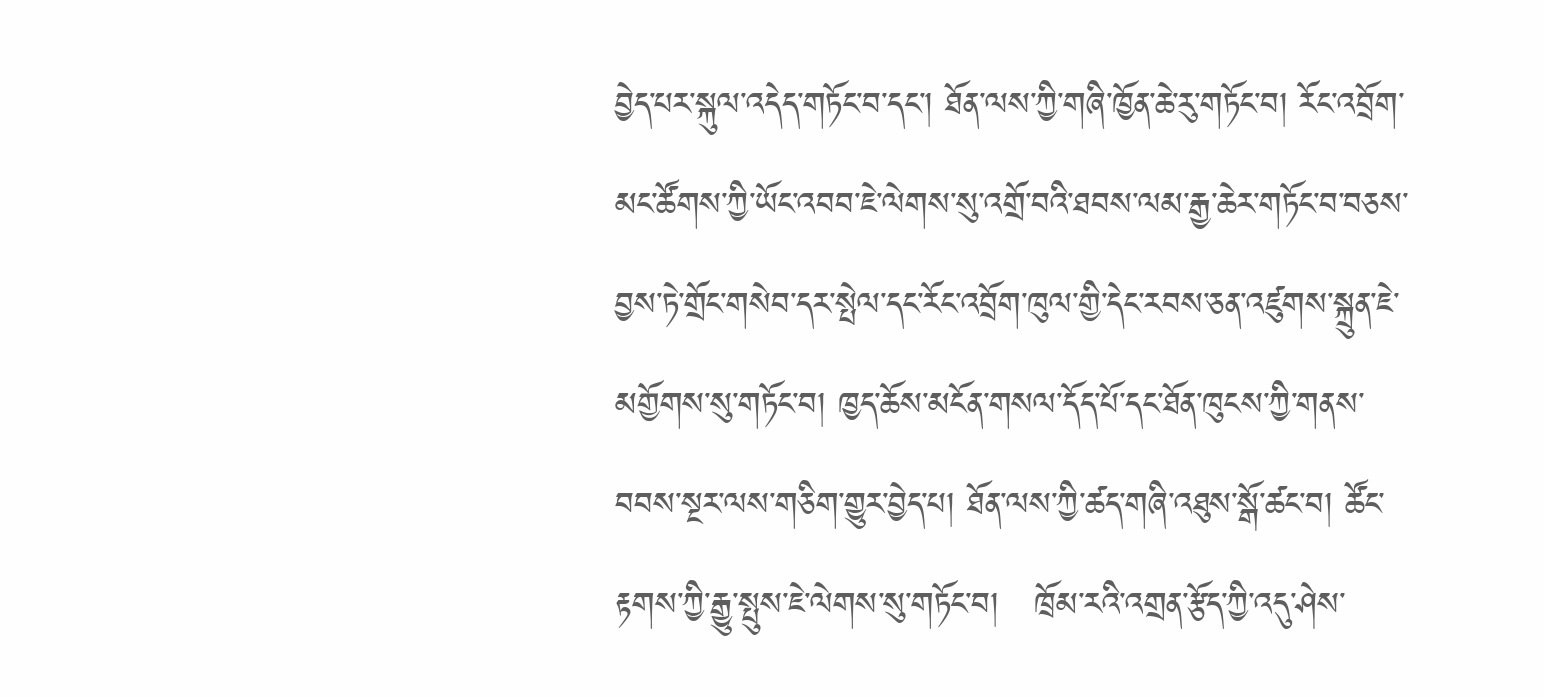བྱེད་པར་སྐུལ་འདེད་གཏོང་བ་དང་། ཐོན་ལས་ཀྱི་གཞི་ཁྱོན་ཆེ་རུ་གཏོང་བ། རོང་འབྲོག་མང་ཚོགས་ཀྱི་ཡོང་འབབ་ཇེ་ལེགས་སུ་འགྲོ་བའི་ཐབས་ལམ་རྒྱ་ཆེར་གཏོང་བ་བཅས་བྱས་ཏེ་གྲོང་གསེབ་དར་སྤེལ་དང་རོང་འབྲོག་ཁུལ་གྱི་དེང་རབས་ཅན་འཛུགས་སྐྲུན་ཇེ་མགྱོགས་སུ་གཏོང་བ། ཁྱད་ཆོས་མངོན་གསལ་དོད་པོ་དང་ཐོན་ཁུངས་ཀྱི་གནས་བབས་སྔར་ལས་གཅིག་གྱུར་བྱེད་པ། ཐོན་ལས་ཀྱི་ཚད་གཞི་འཐུས་སྒོ་ཚང་བ། ཚོང་རྟགས་ཀྱི་རྒྱུ་སྤུས་ཇེ་ལེགས་སུ་གཏོང་བ།   ཁྲོམ་རའི་འགྲན་རྩོད་ཀྱི་འདུ་ཤེས་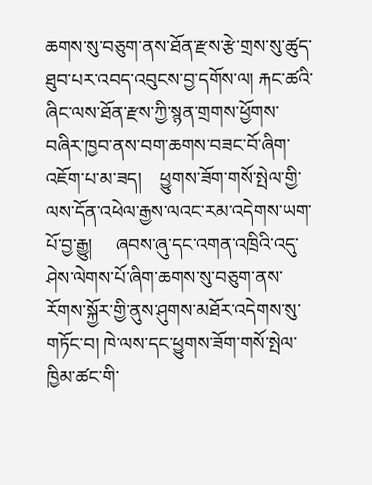ཆགས་སུ་བཅུག་ནས་ཐོན་རྫས་རྩེ་གྲས་སུ་ཚུད་ཐུབ་པར་འབད་འབུངས་བྱ་དགོས་ལ། རྐང་ཚའི་ཞིང་ལས་ཐོན་རྫས་ཀྱི་སྙན་གྲགས་ཕྱོགས་བཞིར་ཁྱབ་ནས་བག་ཆགས་བཟང་བོ་ཞིག་འཇོག་པ་མ་ཟད།    ཕྱུགས་ཟོག་གསོ་སྤེལ་གྱི་ལས་དོན་འཕེལ་རྒྱས་ལའང་རམ་འདེགས་ཡག་པོ་བྱ་རྒྱུ།     ཞབས་ཞུ་དང་འགན་འཁྲིའི་འདུ་ཤེས་ལེགས་པོ་ཞིག་ཆགས་སུ་བཅུག་ནས་རོགས་སྐྱོར་གྱི་ནུས་ཤུགས་མཐོར་འདེགས་སུ་གཏོང་བ། ཁེ་ལས་དང་ཕྱུགས་ཟོག་གསོ་སྤེལ་ཁྱིམ་ཚང་གི་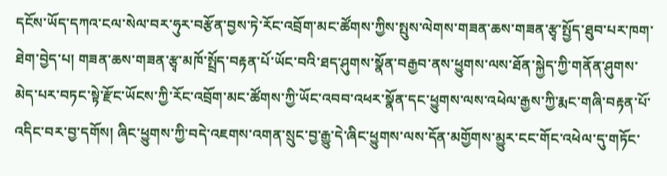དངོས་ཡོད་དཀའ་ངལ་སེལ་བར་ཧུར་བརྩོན་བྱས་ཏེ་རོང་འབྲོག་མང་ཚོགས་ཀྱིས་སྤུས་ལེགས་གཟན་ཆས་གཟན་རྩྭ་སྤྱོད་ཐུབ་པར་ཁག་ཐེག་བྱེད་པ། གཟན་ཆས་གཟན་རྩྭ་མཁོ་སྤྲོད་བརྟན་པོ་ཡོང་བའི་ཐད་ཤུགས་སྣོན་བརྒྱབ་ནས་ཕྱུགས་ལས་ཐོན་སྐྱེད་ཀྱི་གནོན་ཤུགས་མེད་པར་བཏང་སྟེ་རྫོང་ཡོངས་ཀྱི་རོང་འབྲོག་མང་ཚོགས་ཀྱི་ཡོང་འབབ་འཕར་སྣོན་དང་ཕྱུགས་ལས་འཕེལ་རྒྱས་ཀྱི་རྨང་གཞི་བརྟན་པོ་འདིང་བར་བྱ་དགོས། ཞིང་ཕྱུགས་ཀྱི་བདེ་འཇགས་འགན་སྲུང་བྱ་རྒྱུ་དེ་ཞིང་ཕྱུགས་ལས་དོན་མགྱོགས་མྱུར་ངང་གོང་འཕེལ་དུ་གཏོང་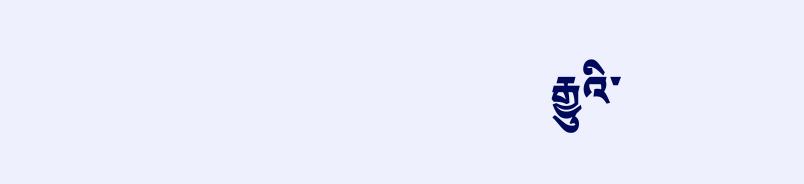རྒྱུའི་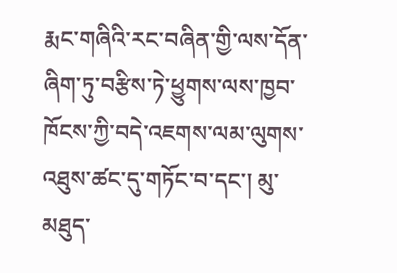རྨང་གཞིའི་རང་བཞིན་གྱི་ལས་དོན་ཞིག་ཏུ་བརྩིས་ཏེ་ཕྱུགས་ལས་ཁྱབ་ཁོངས་ཀྱི་བདེ་འཇགས་ལམ་ལུགས་འཐུས་ཚང་དུ་གཏོང་བ་དང་། མུ་མཐུད་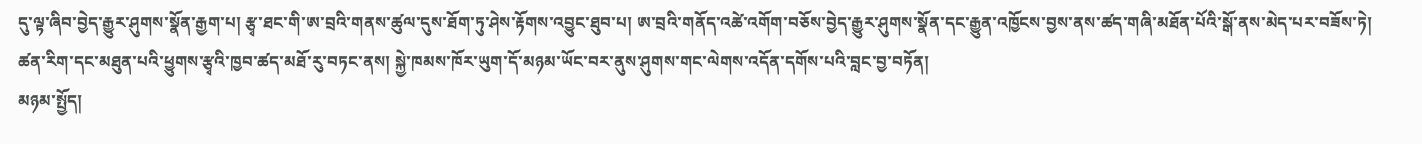དུ་ལྟ་ཞིབ་བྱེད་རྒྱུར་ཤུགས་སྣོན་རྒྱག་པ། རྩྭ་ཐང་གི་ཨ་བྲའི་གནས་ཚུལ་དུས་ཐོག་ཏུ་ཤེས་རྟོགས་འབྱུང་ཐུབ་པ། ཨ་བྲའི་གནོད་འཚེ་འགོག་བཅོས་བྱེད་རྒྱུར་ཤུགས་སྣོན་དང་རྒྱུན་འཁྱོངས་བྱས་ནས་ཚད་གཞི་མཐོན་པོའི་སྒོ་ནས་མེད་པར་བཟོས་ཏེ། ཚན་རིག་དང་མཐུན་པའི་ཕྱུགས་རྩྭའི་ཁྱབ་ཚད་མཐོ་རུ་བཏང་ནས། སྐྱེ་ཁམས་ཁོར་ཡུག་དོ་མཉམ་ཡོང་བར་ནུས་ཤུགས་གང་ལེགས་འདོན་དགོས་པའི་བླང་བྱ་བཏོན།
མཉམ་སྤྱོད།